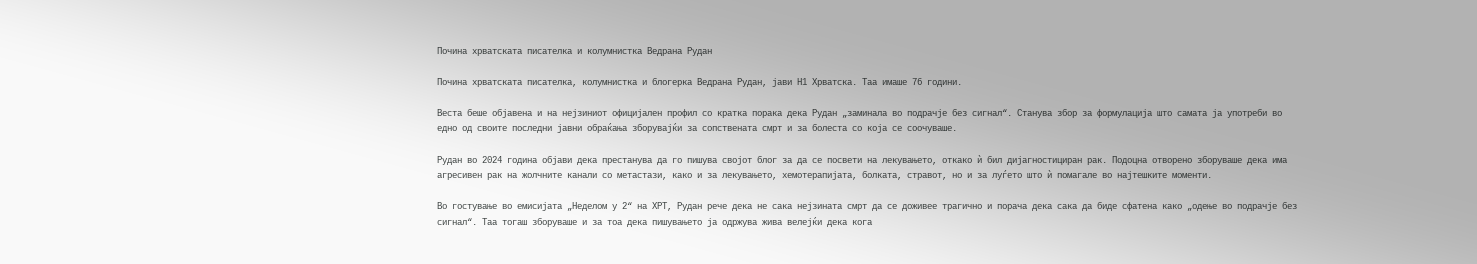Почина хрватската писателка и колумнистка Ведрана Рудан

Почина хрватската писателка, колумнистка и блогерка Ведрана Рудан, јави Н1 Хрватска. Таа имаше 76 години.

Веста беше објавена и на нејзиниот официјален профил со кратка порака дека Рудан „заминала во подрачје без сигнал“. Станува збор за формулација што самата ја употреби во едно од своите последни јавни обраќања зборувајќи за сопствената смрт и за болеста со која се соочуваше.

Рудан во 2024 година објави дека престанува да го пишува својот блог за да се посвети на лекувањето, откако ѝ бил дијагностициран рак. Подоцна отворено зборуваше дека има агресивен рак на жолчните канали со метастази, како и за лекувањето, хемотерапијата, болката, стравот, но и за луѓето што ѝ помагале во најтешките моменти.

Во гостување во емисијата „Неделом у 2“ на ХРТ, Рудан рече дека не сака нејзината смрт да се доживее трагично и порача дека сака да биде сфатена како „одење во подрачје без сигнал“. Таа тогаш зборуваше и за тоа дека пишувањето ја одржува жива велејќи дека кога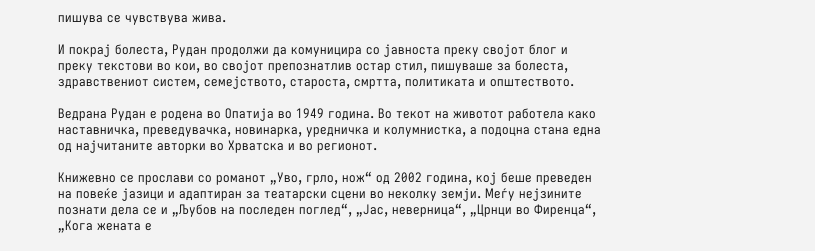пишува се чувствува жива.

И покрај болеста, Рудан продолжи да комуницира со јавноста преку својот блог и преку текстови во кои, во својот препознатлив остар стил, пишуваше за болеста, здравствениот систем, семејството, староста, смртта, политиката и општеството.

Ведрана Рудан е родена во Опатија во 1949 година. Во текот на животот работела како наставничка, преведувачка, новинарка, уредничка и колумнистка, а подоцна стана една од најчитаните авторки во Хрватска и во регионот.

Книжевно се прослави со романот „Уво, грло, нож“ од 2002 година, кој беше преведен на повеќе јазици и адаптиран за театарски сцени во неколку земји. Меѓу нејзините познати дела се и „Љубов на последен поглед“, „Јас, неверница“, „Црнци во Фиренца“, „Кога жената е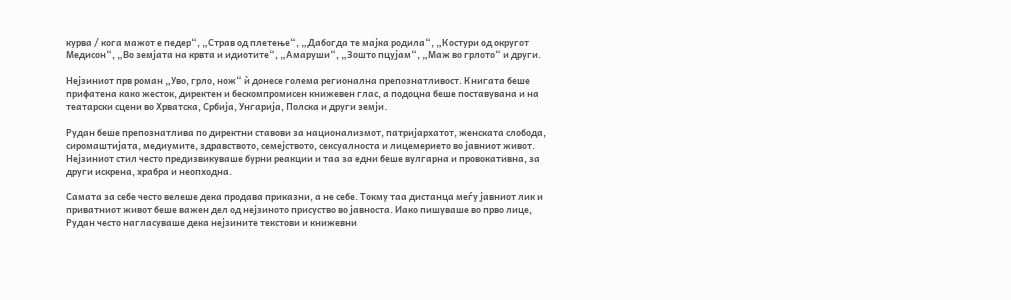курва / кога мажот е педер“, „Страв од плетење“, „Дабогда те мајка родила“, „Костури од округот Медисон“, „Во земјата на крвта и идиотите“, „Амаруши“, „Зошто пцујам“, „Маж во грлото“ и други.

Нејзиниот прв роман „Уво, грло, нож“ ѝ донесе голема регионална препознатливост. Книгата беше прифатена како жесток, директен и бескомпромисен книжевен глас, а подоцна беше поставувана и на театарски сцени во Хрватска, Србија, Унгарија, Полска и други земји.

Рудан беше препознатлива по директни ставови за национализмот, патријархатот, женската слобода, сиромаштијата, медиумите, здравството, семејството, сексуалноста и лицемерието во јавниот живот. Нејзиниот стил често предизвикуваше бурни реакции и таа за едни беше вулгарна и провокативна, за други искрена, храбра и неопходна.

Самата за себе често велеше дека продава приказни, а не себе. Токму таа дистанца меѓу јавниот лик и приватниот живот беше важен дел од нејзиното присуство во јавноста. Иако пишуваше во прво лице, Рудан често нагласуваше дека нејзините текстови и книжевни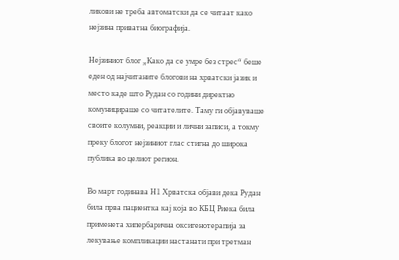ликови не треба автоматски да се читаат како нејзина приватна биографија.

Нејзиниот блог „Како да се умре без стрес“ беше еден од најчитаните блогови на хрватски јазик и место каде што Рудан со години директно комуницираше со читателите. Таму ги објавуваше своите колумни, реакции и лични записи, а токму преку блогот нејзиниот глас стигна до широка публика во целиот регион.

Во март годинава Н1 Хрватска објави дека Рудан била прва пациентка кај која во КБЦ Риека била применета хипербарична оксигенотерапија за лекување компликации настанати при третман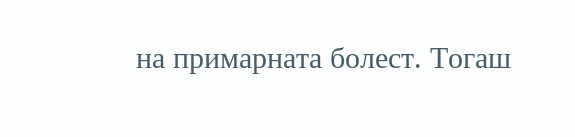на примарната болест. Тогаш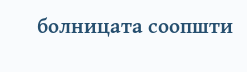болницата соопшти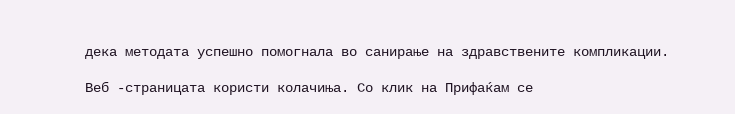дека методата успешно помогнала во санирање на здравствените компликации.

Веб -страницата користи колачиња. Со клик на Прифаќам се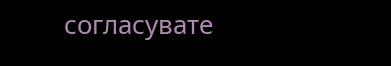согласувате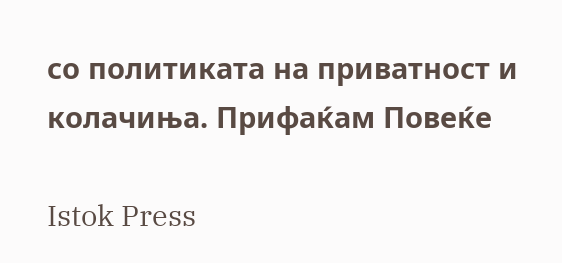со политиката на приватност и колачиња. Прифаќам Повеќе

Istok Press